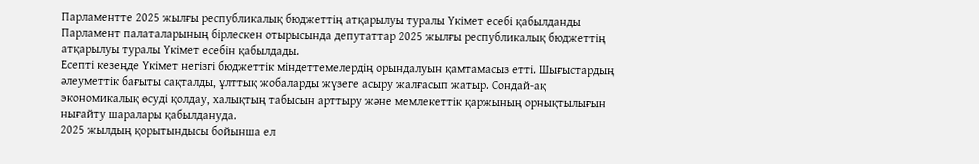Парламентте 2025 жылғы республикалық бюджеттің атқарылуы туралы Үкімет есебі қабылданды
Парламент палаталарының бірлескен отырысында депутаттар 2025 жылғы республикалық бюджеттің атқарылуы туралы Үкімет есебін қабылдады.
Есепті кезеңде Үкімет негізгі бюджеттік міндеттемелердің орындалуын қамтамасыз етті. Шығыстардың әлеуметтік бағыты сақталды, ұлттық жобаларды жүзеге асыру жалғасып жатыр. Сондай-ақ экономикалық өсуді қолдау, халықтың табысын арттыру және мемлекеттік қаржының орнықтылығын нығайту шаралары қабылдануда.
2025 жылдың қорытындысы бойынша ел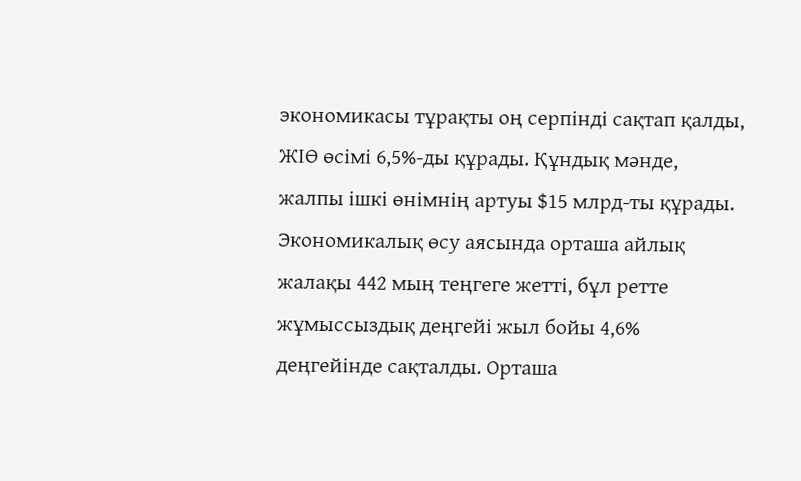экономикасы тұрақты оң серпінді сақтап қалды, ЖІӨ өсімі 6,5%-ды құрады. Құндық мәнде, жалпы ішкі өнімнің артуы $15 млрд-ты құрады. Экономикалық өсу аясында орташа айлық жалақы 442 мың теңгеге жетті, бұл ретте жұмыссыздық деңгейі жыл бойы 4,6% деңгейінде сақталды. Орташа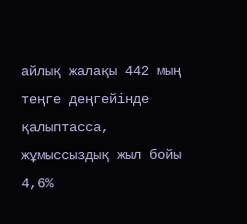айлық жалақы 442 мың теңге деңгейінде қалыптасса, жұмыссыздық жыл бойы 4,6%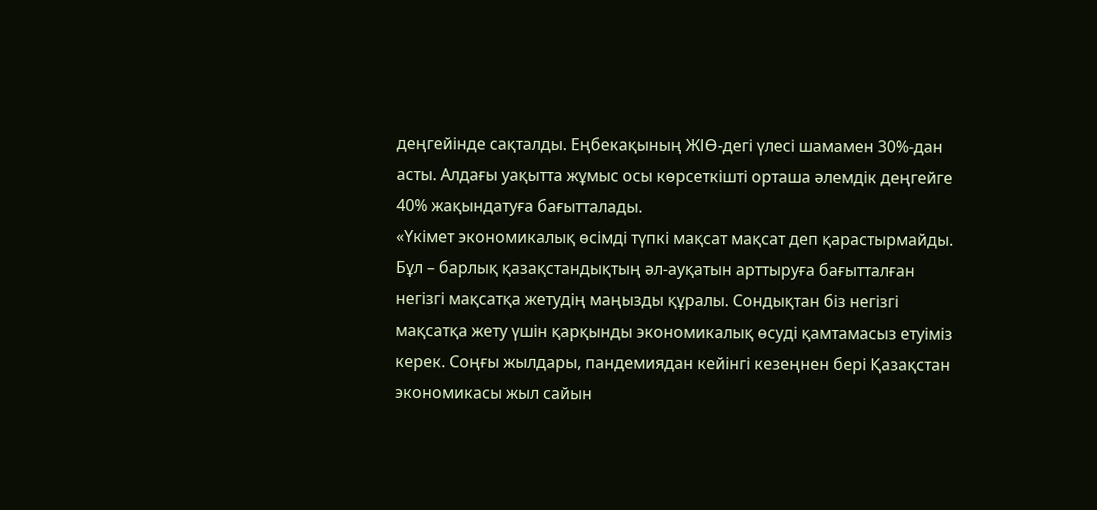деңгейінде сақталды. Еңбекақының ЖІӨ-дегі үлесі шамамен 30%-дан асты. Алдағы уақытта жұмыс осы көрсеткішті орташа әлемдік деңгейге 40% жақындатуға бағытталады.
«Үкімет экономикалық өсімді түпкі мақсат мақсат деп қарастырмайды. Бұл – барлық қазақстандықтың әл-ауқатын арттыруға бағытталған негізгі мақсатқа жетудің маңызды құралы. Сондықтан біз негізгі мақсатқа жету үшін қарқынды экономикалық өсуді қамтамасыз етуіміз керек. Соңғы жылдары, пандемиядан кейінгі кезеңнен бері Қазақстан экономикасы жыл сайын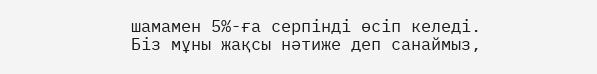шамамен 5%-ға серпінді өсіп келеді. Біз мұны жақсы нәтиже деп санаймыз,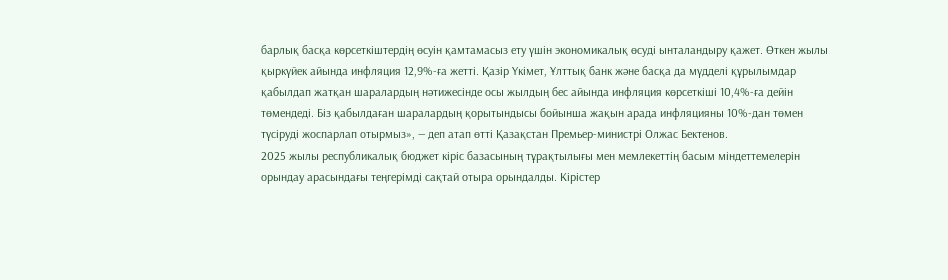барлық басқа көрсеткіштердің өсуін қамтамасыз ету үшін экономикалық өсуді ынталандыру қажет. Өткен жылы қыркүйек айында инфляция 12,9%-ға жетті. Қазір Үкімет, Ұлттық банк және басқа да мүдделі құрылымдар қабылдап жатқан шаралардың нәтижесінде осы жылдың бес айында инфляция көрсеткіші 10,4%-ға дейін төмендеді. Біз қабылдаған шаралардың қорытындысы бойынша жақын арада инфляцияны 10%-дан төмен түсіруді жоспарлап отырмыз», — деп атап өтті Қазақстан Премьер-министрі Олжас Бектенов.
2025 жылы республикалық бюджет кіріс базасының тұрақтылығы мен мемлекеттің басым міндеттемелерін орындау арасындағы теңгерімді сақтай отыра орындалды. Кірістер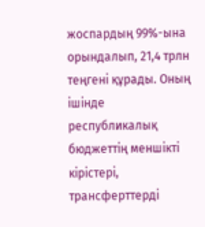жоспардың 99%-ына орындалып, 21,4 трлн теңгені құрады. Оның ішінде республикалық бюджеттің меншікті кірістері, трансферттерді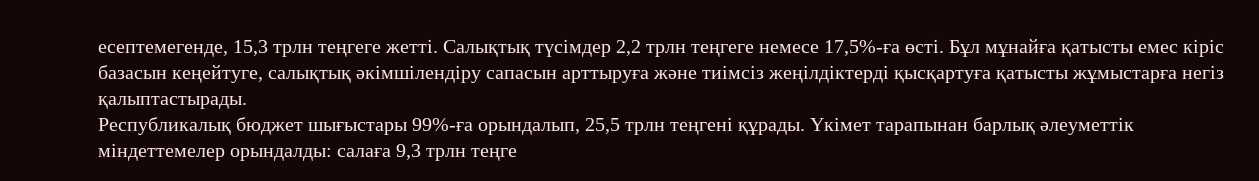есептемегенде, 15,3 трлн теңгеге жетті. Салықтық түсімдер 2,2 трлн теңгеге немесе 17,5%-ға өсті. Бұл мұнайға қатысты емес кіріс базасын кеңейтуге, салықтық әкімшілендіру сапасын арттыруға және тиімсіз жеңілдіктерді қысқартуға қатысты жұмыстарға негіз қалыптастырады.
Республикалық бюджет шығыстары 99%-ға орындалып, 25,5 трлн теңгені құрады. Үкімет тарапынан барлық әлеуметтік міндеттемелер орындалды: салаға 9,3 трлн теңге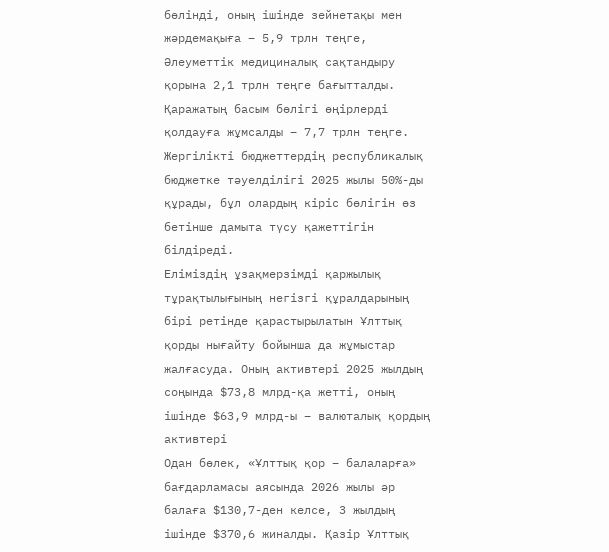бөлінді, оның ішінде зейнетақы мен жәрдемақыға – 5,9 трлн теңге, Әлеуметтік медициналық сақтандыру қорына 2,1 трлн теңге бағытталды.
Қаражатың басым бөлігі өңірлерді қолдауға жұмсалды – 7,7 трлн теңге. Жергілікті бюджеттердің республикалық бюджетке тәуелділігі 2025 жылы 50%-ды құрады, бұл олардың кіріс бөлігін өз бетінше дамыта түсу қажеттігін білдіреді.
Еліміздің ұзақмерзімді қаржылық тұрақтылығының негізгі құралдарының бірі ретінде қарастырылатын Ұлттық қорды нығайту бойынша да жұмыстар жалғасуда. Оның активтері 2025 жылдың соңында $73,8 млрд-қа жетті, оның ішінде $63,9 млрд-ы – валюталық қордың активтері
Одан бөлек, «Ұлттық қор – балаларға» бағдарламасы аясында 2026 жылы әр балаға $130,7-ден келсе, 3 жылдың ішінде $370,6 жиналды. Қазір Ұлттық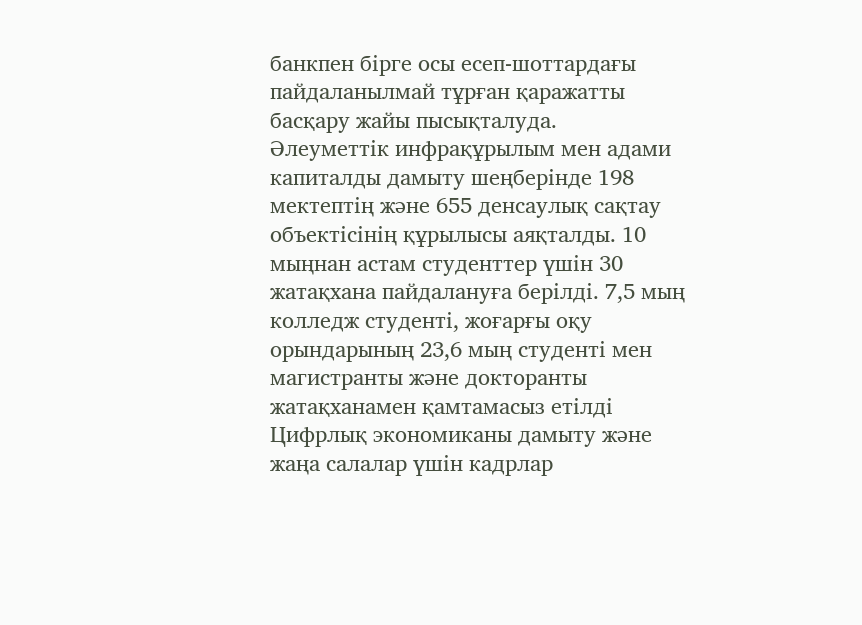банкпен бірге осы есеп-шоттардағы пайдаланылмай тұрған қаражатты басқару жайы пысықталуда.
Әлеуметтік инфрақұрылым мен адами капиталды дамыту шеңберінде 198 мектептің және 655 денсаулық сақтау объектісінің құрылысы аяқталды. 10 мыңнан астам студенттер үшін 30 жатақхана пайдалануға берілді. 7,5 мың колледж студенті, жоғарғы оқу орындарының 23,6 мың студенті мен магистранты және докторанты жатақханамен қамтамасыз етілді
Цифрлық экономиканы дамыту және жаңа салалар үшін кадрлар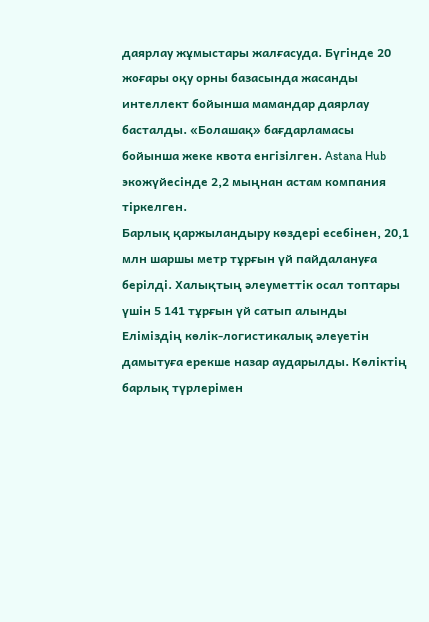даярлау жұмыстары жалғасуда. Бүгінде 20 жоғары оқу орны базасында жасанды интеллект бойынша мамандар даярлау басталды. «Болашақ» бағдарламасы бойынша жеке квота енгізілген. Astana Hub экожүйесінде 2,2 мыңнан астам компания тіркелген.
Барлық қаржыландыру көздері есебінен, 20,1 млн шаршы метр тұрғын үй пайдалануға берілді. Халықтың әлеуметтік осал топтары үшін 5 141 тұрғын үй сатып алынды
Еліміздің көлік-логистикалық әлеуетін дамытуға ерекше назар аударылды. Көліктің барлық түрлерімен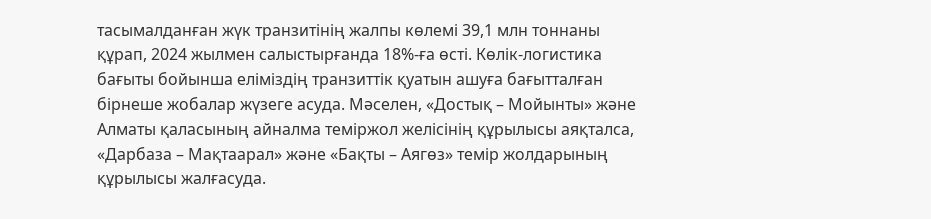тасымалданған жүк транзитінің жалпы көлемі 39,1 млн тоннаны құрап, 2024 жылмен салыстырғанда 18%-ға өсті. Көлiк-логистика бағыты бойынша еліміздің транзиттік қуатын ашуға бағытталған бірнеше жобалар жүзеге асуда. Мәселен, «Достық – Мойынты» және Алматы қаласының айналма темiржол желiсiнiң құрылысы аяқталса, «Дарбаза – Мақтаарал» және «Бақты – Аягөз» темір жолдарының құрылысы жалғасуда.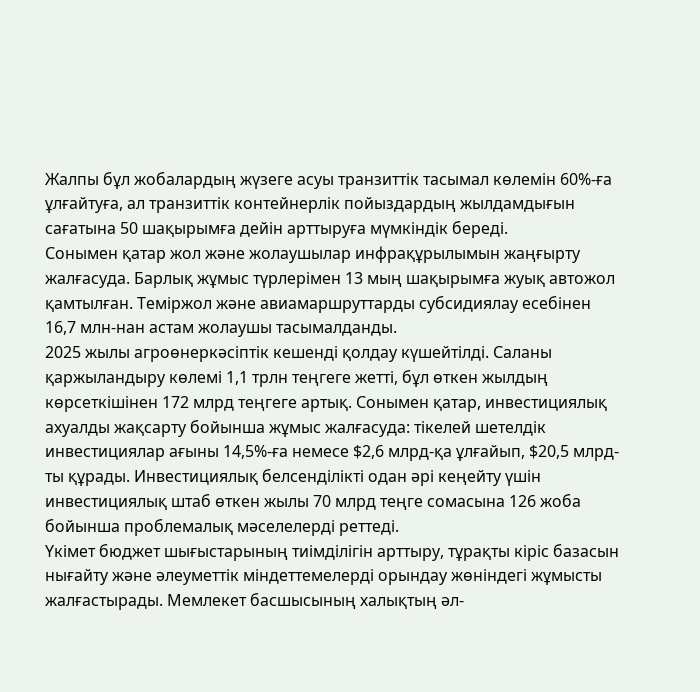Жалпы бұл жобалардың жүзеге асуы транзиттік тасымал көлемін 60%-ға ұлғайтуға, ал транзиттік контейнерлік пойыздардың жылдамдығын сағатына 50 шақырымға дейін арттыруға мүмкіндік береді.
Сонымен қатар жол және жолаушылар инфрақұрылымын жаңғырту жалғасуда. Барлық жұмыс түрлерімен 13 мың шақырымға жуық автожол қамтылған. Теміржол және авиамаршруттарды субсидиялау есебінен 16,7 млн-нан астам жолаушы тасымалданды.
2025 жылы агроөнеркәсіптік кешенді қолдау күшейтілді. Саланы қаржыландыру көлемі 1,1 трлн теңгеге жетті, бұл өткен жылдың көрсеткішінен 172 млрд теңгеге артық. Сонымен қатар, инвестициялық ахуалды жақсарту бойынша жұмыс жалғасуда: тікелей шетелдік инвестициялар ағыны 14,5%-ға немесе $2,6 млрд-қа ұлғайып, $20,5 млрд-ты құрады. Инвестициялық белсенділікті одан әрі кеңейту үшін инвестициялық штаб өткен жылы 70 млрд теңге сомасына 126 жоба бойынша проблемалық мәселелерді реттеді.
Үкімет бюджет шығыстарының тиімділігін арттыру, тұрақты кіріс базасын нығайту және әлеуметтік міндеттемелерді орындау жөніндегі жұмысты жалғастырады. Мемлекет басшысының халықтың әл-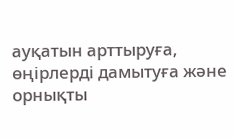ауқатын арттыруға, өңірлерді дамытуға және орнықты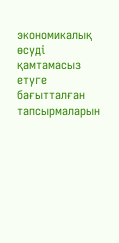экономикалық өсуді қамтамасыз етуге бағытталған тапсырмаларын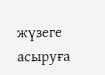жүзеге асыруға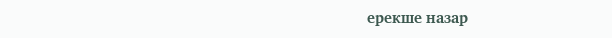ерекше назар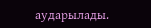аударылады.